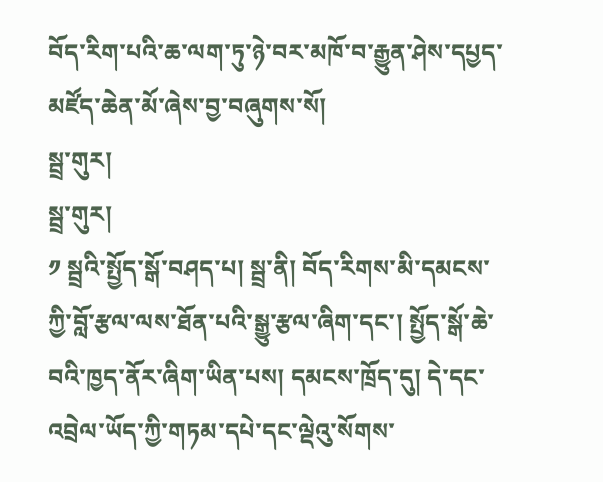བོད་རིག་པའི་ཆ་ལག་ཏུ་ཉེ་བར་མཁོ་བ་རྒྱུན་ཤེས་དཔྱད་མཛོད་ཆེན་མོ་ཞེས་བྱ་བཞུགས་སོ།
སྦྲ་གུར།
སྦྲ་གུར།
༡ སྦྲའི་སྤྱོད་སྒོ་བཤད་པ། སྦྲ་ནི། བོད་རིགས་མི་དམངས་ཀྱི་བློ་རྩལ་ལས་ཐོན་པའི་སྒྱུ་རྩལ་ཞིག་དང་། སྤྱོད་སྒོ་ཆེ་བའི་ཁྱད་ནོར་ཞིག་ཡིན་པས། དམངས་ཁྲོད་དུ། དེ་དང་འབྲེལ་ཡོད་ཀྱི་གཏམ་དཔེ་དང་ལྡེའུ་སོགས་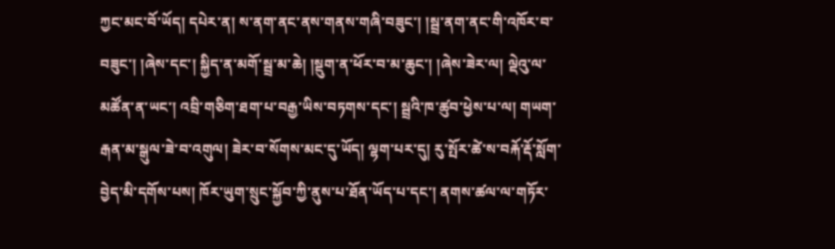ཀྱང་མང་བོ་ཡོད། དཔེར་ན། ས་ནག་ནང་ནས་གནས་གཞི་བཟུང་། །སྦྲ་ནག་ནང་གི་འཁོར་བ་བཟུང་། །ཞེས་དང་། སྐྱིད་ན་མགོ་སྦྲ་མ་ཆེ། །སྡུག་ན་ཕོར་བ་མ་ཆུང་། །ཞེས་ཟེར་ལ། ལྡེའུ་ལ་མཚོན་ན་ཡང་། འབྲི་གཅིག་ཐག་པ་བརྒྱ་ཡིས་བཏགས་དང་། སྦྲའི་ཁ་ཚུབ་ཕྱེས་པ་ལ། གཡག་རྒན་མ་སྒུལ་ཟེ་བ་འགུལ། ཟེར་བ་སོགས་མང་དུ་ཡོད། ལྷག་པར་དུ། རུ་སྤོར་ཚེ་ས་བརྐོ་རྡོ་སློག་བྱེད་མི་དགོས་པས། ཁོར་ཡུག་སྲུང་སྐྱོབ་ཀྱི་ནུས་པ་ཐོན་ཡོད་པ་དང་། ནགས་ཚལ་ལ་གཏོར་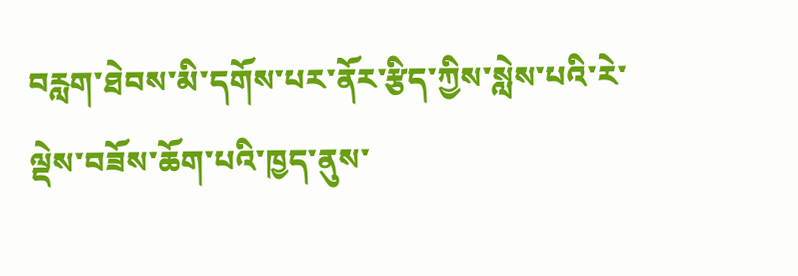བརླག་ཐེབས་མི་དགོས་པར་ནོར་རྩིད་ཀྱིས་སླེས་པའི་རེ་ལྡེས་བཟོས་ཆོག་པའི་ཁྱད་ནུས་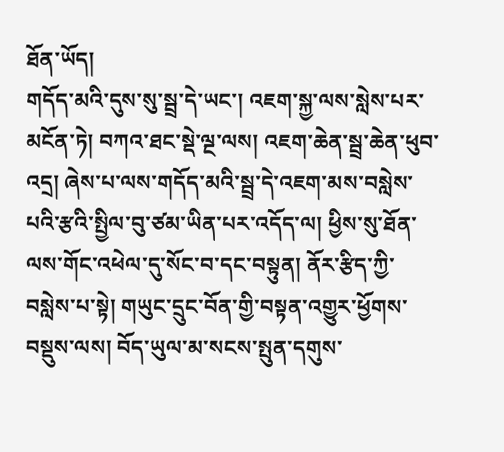ཐོན་ཡོད།
གདོད་མའི་དུས་སུ་སྦྲ་དེ་ཡང་། འཇག་སྐྱ་ལས་སླེས་པར་མངོན་ཏེ། བཀའ་ཐང་སྡེ་ལྔ་ལས། འཇག་ཆེན་སྦྲ་ཆེན་ཕུབ་འདྲ། ཞེས་པ་ལས་གདོད་མའི་སྦྲ་དེ་འཇག་མས་བསླེས་པའི་རྩའི་སྤྱིལ་བུ་ཙམ་ཡིན་པར་འདོད་ལ། ཕྱིས་སུ་ཐོན་ལས་གོང་འཕེལ་དུ་སོང་བ་དང་བསྟུན། ནོར་རྩིད་ཀྱི་བསླེས་པ་སྟེ། གཡུང་དྲུང་བོན་གྱི་བསྟན་འགྱུར་ཕྱོགས་བསྡུས་ལས། བོད་ཡུལ་མ་སངས་སྤུན་དགུས་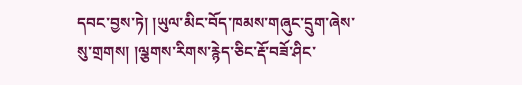དབང་བྱས་ཏེ། །ཡུལ་མིང་བོད་ཁམས་གཞུང་དྲུག་ཞེས་སུ་གྲགས། །ལྕགས་རིགས་རྙེད་ཅིང་རྡོ་བཟོ་ཤིང་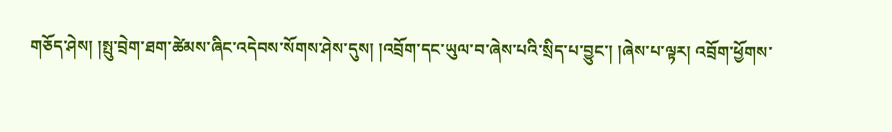གཅོད་ཤེས། །སྤུ་བྲེག་ཐག་ཚེམས་ཞིང་འདེབས་སོགས་ཤེས་དུས། །འབྲོག་དང་ཡུལ་བ་ཞེས་པའི་སྲིད་པ་བྱུང་། །ཞེས་པ་ལྟར། འབྲོག་ཕྱོགས་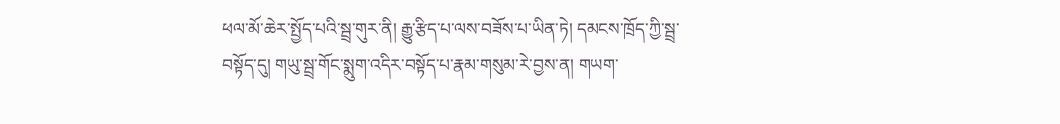ཕལ་མོ་ཆེར་སྤྱོད་པའི་སྦྲ་གུར་ནི། རྒྱུ་རྩིད་པ་ལས་བཟོས་པ་ཡིན་ཏེ། དམངས་ཁྲོད་ཀྱི་སྦྲ་བསྟོད་དུ། གཡུ་སྦྲ་གོང་སྨུག་འདིར་བསྟོད་པ་རྣམ་གསུམ་རེ་བྱས་ན། གཡག་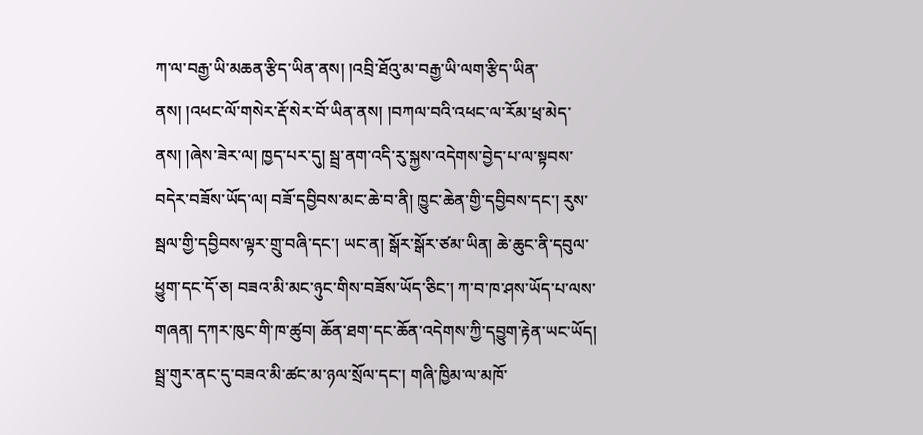ཀ་ལ་བརྒྱ་ཡི་མཆན་རྩིད་ཡིན་ནས། །འབྲི་ཐོའུ་མ་བརྒྱ་ཡི་ལག་རྩིད་ཡིན་ནས། །འཕང་ལོ་གསེར་རྡོ་སེར་བོ་ཡིན་ནས། །བཀལ་བའི་འཕང་ལ་རོམ་ཕྲ་མེད་ནས། །ཞེས་ཟེར་ལ། ཁྱད་པར་དུ། སྦྲ་ནག་འདི་རུ་སྐྱས་འདེགས་བྱེད་པ་ལ་སྟབས་བདེར་བཟོས་ཡོད་ལ། བཟོ་དབྱིབས་མང་ཆེ་བ་ནི། ཁྱུང་ཆེན་གྱི་དབྱིབས་དང་། རུས་སྦལ་གྱི་དབྱིབས་ལྟར་གྲུ་བཞི་དང་། ཡང་ན། སྒོར་སྒོར་ཙམ་ཡིན། ཆེ་ཆུང་ནི་དབུལ་ཕྱུག་དང་དོ་ཅ། བཟའ་མི་མང་ཉུང་གིས་བཟོས་ཡོད་ཅིང་། ཀ་བ་ཁ་ཤས་ཡོད་པ་ལས་གཞན། དཀར་ཁུང་གི་ཁ་ཚུབ། ཆོན་ཐག་དང་ཆོན་འདེགས་ཀྱི་དབྱུག་རྟེན་ཡང་ཡོད། སྦྲ་གུར་ནང་དུ་བཟའ་མི་ཚང་མ་ཉལ་སྲོལ་དང་། གཞི་ཁྱིམ་ལ་མཁོ་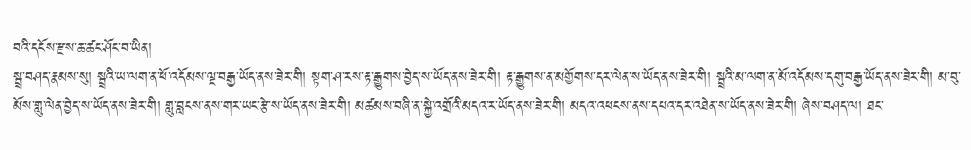བའི་དངོས་རྫས་ཆ་ཚང་ཤོང་བ་ཡིན།
སྦྲ་བཤད་རྣམས་སུ། སྦྲའི་ཡ་ལག་ན་ཕོ་འདོམས་ལྔ་བརྒྱ་ཡོད་ནས་ཟེར་གི། སྟག་ཤ་རས་རྟ་རྒྱུགས་བྱེད་ས་ཡོད་ནས་ཟེར་གི། རྟ་རྒྱུགས་ན་མགྱོགས་དར་ལེན་ས་ཡོད་ནས་ཟེར་གི། སྦྲའི་མ་ལག་ན་མོ་འདོམས་དགུ་བརྒྱ་ཡོད་ནས་ཟེར་གི། མ་བུ་མོས་གླུ་ལེན་བྱེད་ས་ཡོད་ནས་ཟེར་གི། གླུ་བླངས་ནས་གར་ཡང་རྩེ་ས་ཡོད་ནས་ཟེར་གི། མཚམས་བཞི་ན་སྐྱེ་འགྲོའི་མདའ་ར་ཡོད་ནས་ཟེར་གི། མདའ་འཕངས་ནས་དཔའ་དར་འཐེན་ས་ཡོད་ནས་ཟེར་གི། ཞེས་བཤད་ལ། ཐང་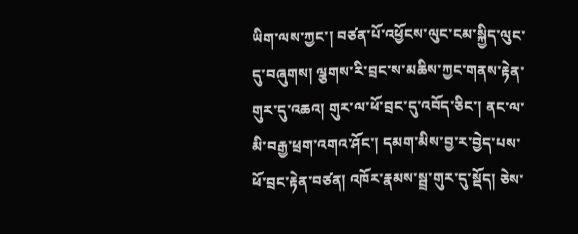ཡིག་ལས་ཀྱང་། བཙན་པོ་འཕྱོངས་ལུང་ངམ་སྐྱིད་ལུང་དུ་བཞུགས། ལྕགས་རི་བྲང་ས་མཆིས་ཀྱང་གནས་རྟེན་གུར་དུ་འཆའ། གུར་ལ་ཕོ་བྲང་དུ་འབོད་ཅིང་། ནང་ལ་མི་བརྒྱ་ཕྲག་འགའ་ཤོང་། དམག་མིས་བྱ་ར་བྱེད་པས་ཕོ་བྲང་རྟེན་བཙན། འཁོར་རྣམས་སྦྲ་གུར་དུ་སྡོད། ཅེས་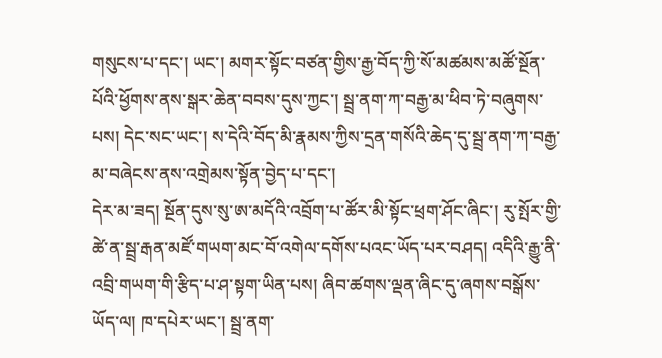གསུངས་པ་དང་། ཡང་། མགར་སྟོང་བཙན་གྱིས་རྒྱ་བོད་ཀྱི་སོ་མཚམས་མཚོ་སྔོན་པོའི་ཕྱོགས་ནས་སྒར་ཆེན་བབས་དུས་ཀྱང་། སྦྲ་ནག་ཀ་བརྒྱ་མ་ཕིབ་ཏེ་བཞུགས་པས། དེང་སང་ཡང་། ས་དེའི་བོད་མི་རྣམས་ཀྱིས་དྲན་གསོའི་ཆེད་དུ་སྦྲ་ནག་ཀ་བརྒྱ་མ་བཞེངས་ནས་འགྲེམས་སྟོན་བྱེད་པ་དང་།
དེར་མ་ཟད། སྔོན་དུས་སུ་ཨ་མདོའི་འབྲོག་པ་ཚོར་མི་སྟོང་ཕྲག་ཤོང་ཞིང་། རུ་སྤོར་གྱི་ཚེ་ན་སྦྲ་རྒན་མཛོ་གཡག་མང་བོ་འགེལ་དགོས་པའང་ཡོད་པར་བཤད། འདིའི་རྒྱུ་ནི་འབྲི་གཡག་གི་རྩིད་པ་ཤ་སྟག་ཡིན་པས། ཞིབ་ཚགས་ལྡན་ཞིང་དུ་ཞགས་བསྒོས་ཡོད་ལ། ཁ་དཔེར་ཡང་། སྦྲ་ནག་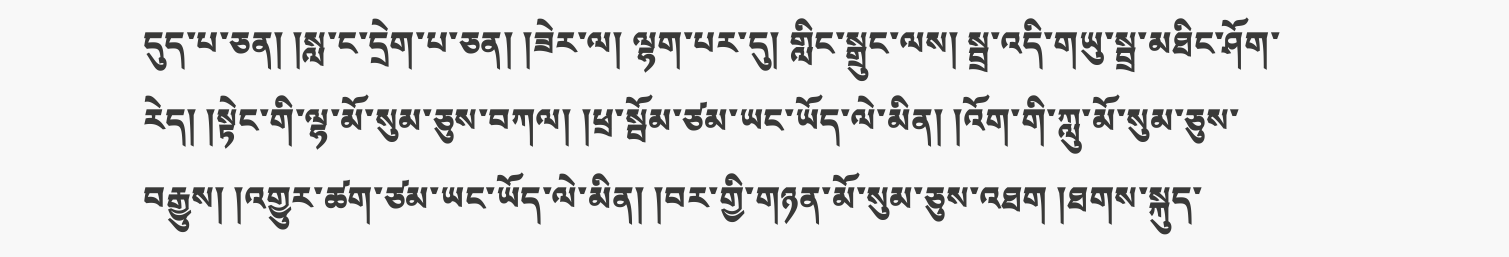དུད་པ་ཅན། །སླ་ང་དྲེག་པ་ཅན། །ཟེར་ལ། ལྷག་པར་དུ། གླིང་སྒྲུང་ལས། སྦྲ་འདི་གཡུ་སྦྲ་མཐིང་ཤོག་རེད། །སྟེང་གི་ལྷ་མོ་སུམ་ཅུས་བཀལ། །ཕྲ་སྦོམ་ཙམ་ཡང་ཡོད་ལེ་མིན། །འོག་གི་ཀླུ་མོ་སུམ་ཅུས་བརྒྱུས། །འགྱུར་ཚག་ཙམ་ཡང་ཡོད་ལེ་མིན། །བར་གྱི་གཉན་མོ་སུམ་ཅུས་འཐག །ཐགས་སྐུད་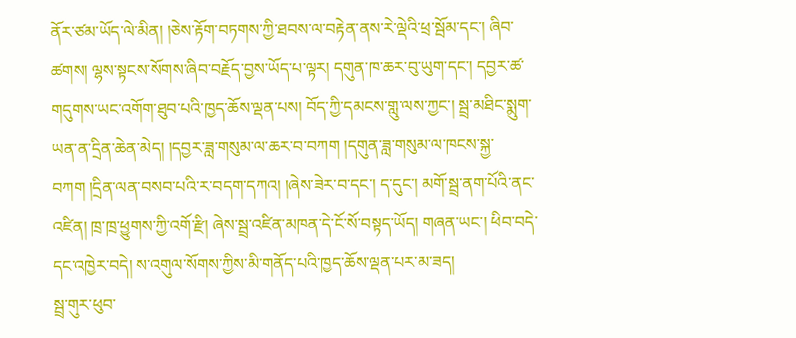ནོར་ཙམ་ཡོད་ལེ་མིན། །ཅེས་རྟོག་བཏགས་ཀྱི་ཐབས་ལ་བརྟེན་ནས་རེ་ལྡེའི་ཕྲ་སྦོམ་དང་། ཞིབ་ཚགས། ལྷས་སྟངས་སོགས་ཞིབ་བརྗོད་བྱས་ཡོད་པ་ལྟར། དགུན་ཁ་ཆར་བུ་ཡུག་དང་། དབྱར་ཚ་གདུགས་ཡང་འགོག་ཐུབ་པའི་ཁྱད་ཆོས་ལྡན་པས། བོད་ཀྱི་དམངས་གླུ་ལས་ཀྱང་། སྦྲ་མཐིང་སྨུག་ཡན་ན་དྲིན་ཆེན་མེད། །དབྱར་ཟླ་གསུམ་ལ་ཆར་བ་བཀག །དགུན་ཟླ་གསུམ་ལ་ཁངས་སྐྱ་བཀག །དྲིན་ལན་བསབ་པའི་ར་བདག་དཀའ། །ཞེས་ཟེར་བ་དང་། ད་དུང་། མགོ་སྦྲ་ནག་པོའི་ནང་འཛིན། ཁྲ་ཁྲ་ཕྱུགས་ཀྱི་འགོ་རྫི། ཞེས་སྦྲ་འཛིན་མཁན་དེ་ངོ་སོ་བསྟད་ཡོད། གཞན་ཡང་། ཕིབ་བདེ་དང་འཁྱེར་བདེ། ས་འགུལ་སོགས་ཀྱིས་མི་གནོད་པའི་ཁྱད་ཆོས་ལྡན་པར་མ་ཟད།
སྦྲ་གུར་ཕུབ་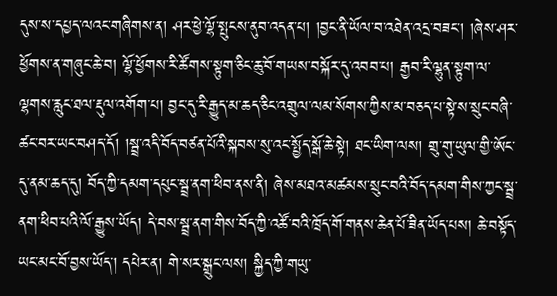དུས་ས་དཔྱད་ལའང་གཞིགས་ན། ཤར་ཕྱེ་ལྷོ་སྤུངས་ནུབ་འདན་པ། །བྱང་ནི་ཡོལ་བ་འཐེན་འདྲ་བཟང་། །ཞེས་ཤར་ཕྱོགས་ན་གཞུང་ཆེ་བ། ལྷོ་ཕྱོགས་རི་ཚོགས་སྟུག་ཅིང་ཆུ་བོ་གཡས་བསྐོར་དུ་འབབ་པ། རྒྱབ་རི་ལྷུན་སྟུག་ལ་ལྷགས་རླུང་ཐལ་རྡུལ་འགོག་པ། བྱང་དུ་རི་རྒྱུད་མ་ཆད་ཅིང་འགྲུལ་ལམ་སོགས་ཀྱིས་མ་བཅད་པ་སྟེ་ས་སྲུང་བཞི་ཚང་བར་ཡང་བཤད་དོ། །སྦྲ་འདི་བོད་བཙན་པོའི་སྐབས་སུ་འང་སྤྱོད་སྒོ་ཆེ་སྟེ། ཐང་ཡིག་ལས། གྲུ་གུ་ཡུལ་གྱི་ཨོང་དུ་ནམ་ཆད་དུ། བོད་ཀྱི་དམག་དཔུང་སྦྲ་ནག་ཕིབ་ནས་ནི། ཞེས་མཐའ་མཚམས་སྲུང་བའི་བོད་དམག་གིས་ཀྱང་སྦྲ་ནག་ཕིབ་པའི་ལོ་རྒྱུས་ཡོད། དེ་བས་སྦྲ་ནག་གིས་བོད་ཀྱི་འཚོ་བའི་ཁྲོད་གོ་གནས་ཆེན་པོ་ཟིན་ཡོད་པས། ཆེ་བསྟོད་ཡང་མང་བོ་བྱས་ཡོད་། དཔེར་ན། གེ་སར་སྒྲུང་ལས། སྐྱིད་ཀྱི་གཡུ་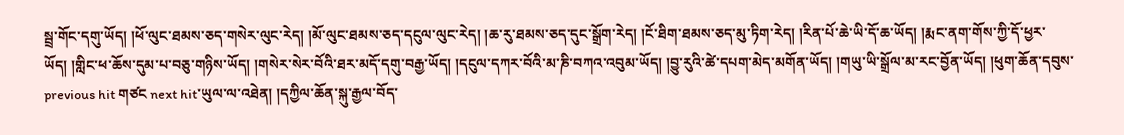སྦྲ་གོང་དགུ་ཡོད། །ཕོ་ལུང་ཐམས་ཅད་གསེར་ལུང་རེད། །མོ་ལུང་ཐམས་ཅད་དངུལ་ལུང་རེད། །ཆ་རུ་ཐམས་ཅད་དུང་སྒྲོག་རེད། །ངོ་ཐིག་ཐམས་ཅད་མུ་ཏིག་རེད། །རིན་པོ་ཆེ་ཡི་དོ་ཆ་ཡོད། །རྨང་ནག་གོས་ཀྱི་དོ་ཕྱར་ཡོད། །གླིང་ཕ་ཆོས་དུམ་པ་བཅུ་གཉིས་ཡོད། །གསེར་སེར་བོའི་ཐར་མདོ་དགུ་བརྒྱ་ཡོད། །དངུལ་དཀར་བོའི་མ་ཎི་བཀའ་འབུམ་ཡོད། །བྱུ་རུའི་ཚེ་དཔག་མེད་མགོན་ཡོད། །གཡུ་ཡི་སྒྲོལ་མ་རང་བྱོན་ཡོད། །ཕུག་ཆོན་དབུས་previous hit གཙང next hit་ཡུལ་ལ་འཐེན། །དཀྱིལ་ཆོན་སྐུ་རྒྱལ་བོད་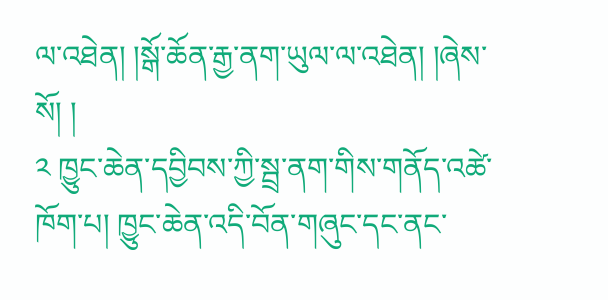ལ་འཐེན། །སྒོ་ཆོན་རྒྱ་ནག་ཡུལ་ལ་འཐེན། །ཞེས་སོ། །
༢ ཁྱུང་ཆེན་དབྱིབས་ཀྱི་སྦྲ་ནག་གིས་གནོད་འཚེ་ཁོག་པ། ཁྱུང་ཆེན་འདི་བོན་གཞུང་དང་ནང་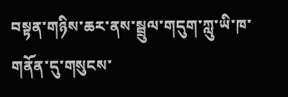བསྟན་གཉིས་ཆར་ནས་སྦྲུལ་གདུག་ཀླུ་ཡི་ཁ་གནོན་དུ་གསུངས་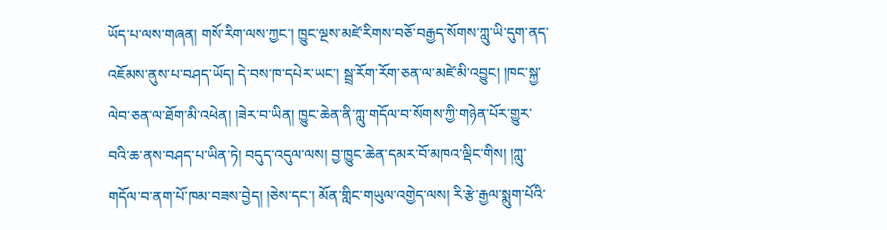ཡོད་པ་ལས་གཞན། གསོ་རིག་ལས་ཀྱང་། ཁྱུང་ལྔས་མཛེ་རིགས་བཅོ་བརྒྱད་སོགས་ཀླུ་ཡི་དུག་ནད་འཇོམས་ནུས་པ་བཤད་ཡོད། དེ་བས་ཁ་དཔེར་ཡང་། སྦྲ་རོག་རོག་ཅན་ལ་མཛེ་མི་འབྱུང། །ཁང་སྐྱ་ལེབ་ཅན་ལ་ཐོག་མི་འཕེན། །ཟེར་བ་ཡིན། ཁྱུང་ཆེན་ནི་ཀླུ་གདོལ་བ་སོགས་ཀྱི་གཉེན་པོར་གྱུར་བའི་ཆ་ནས་བཤད་པ་ཡིན་ཏེ། བདུད་འདུལ་ལས། བྱ་ཁྱུང་ཆེན་དམར་བོ་མཁའ་ལྡིང་གིས། །ཀླུ་གདོལ་བ་ནག་པོ་ཁམ་བཟས་བྱེད། །ཅེས་དང་། མོན་གླིང་གཡུལ་འགྱེད་ལས། རི་རྩེ་རྒྱལ་སྨུག་པོའི་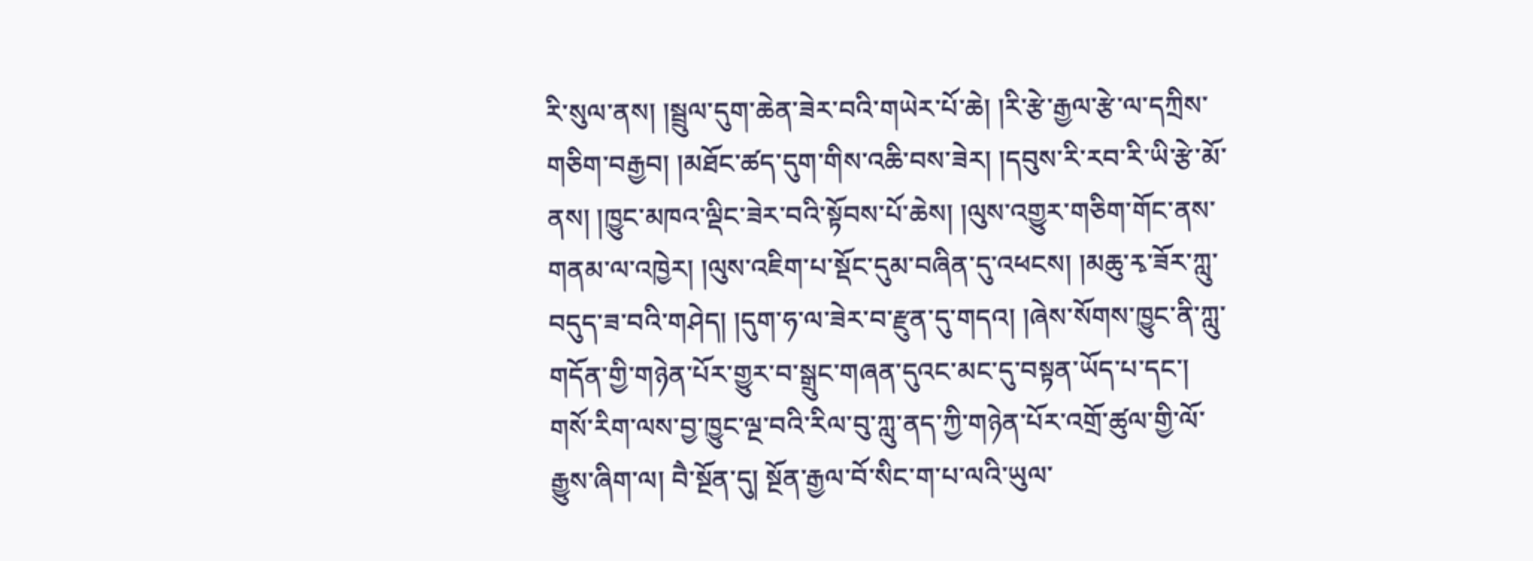རི་སུལ་ནས། །སྦྲུལ་དུག་ཆེན་ཟེར་བའི་གཡེར་པོ་ཆེ། །རི་རྩེ་རྒྱལ་རྩེ་ལ་དཀྲིས་གཅིག་བརྒྱབ། །མཐོང་ཚད་དུག་གིས་འཆི་བས་ཟེར། །དབུས་རི་རབ་རི་ཡི་རྩེ་མོ་ནས། །ཁྱུང་མཁའ་ལྡིང་ཟེར་བའི་སྟོབས་པོ་ཆེས། །ལུས་འགྱུར་གཅིག་གོང་ནས་གནམ་ལ་འཁྱེར། །ལུས་འཇིག་པ་སྡོང་དུམ་བཞིན་དུ་འཕངས། །མཆུ་རྭ་ཟོར་ཀླུ་བདུད་ཟ་བའི་གཤེད། །དུག་ཧ་ལ་ཟེར་བ་རྫུན་དུ་གདའ། །ཞེས་སོགས་ཁྱུང་ནི་ཀླུ་གདོན་གྱི་གཉེན་པོར་གྱུར་བ་སྒྲུང་གཞན་དུའང་མང་དུ་བསྟན་ཡོད་པ་དང་།
གསོ་རིག་ལས་བྱ་ཁྱུང་ལྔ་བའི་རིལ་བུ་ཀླུ་ནད་ཀྱི་གཉེན་པོར་འགྲོ་ཚུལ་གྱི་ལོ་རྒྱུས་ཞིག་ལ། བཻ་སྔོན་དུ། སྔོན་རྒྱལ་བོ་སིང་ག་པ་ལའི་ཡུལ་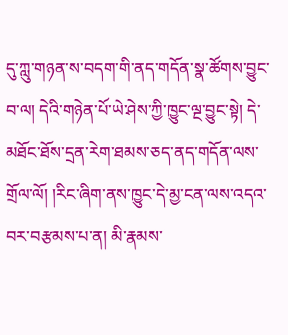དུ་ཀླུ་གཉན་ས་བདག་གི་ནད་གདོན་སྣ་ཚོགས་བྱུང་བ་ལ། དེའི་གཉེན་པོ་ཡེ་ཤེས་ཀྱི་ཁྱུང་ལྔ་བྱུང་སྟེ། དེ་མཐོང་ཐོས་དྲན་རེག་ཐམས་ཅད་ནད་གདོན་ལས་གྲོལ་ལོ། །རིང་ཞིག་ནས་ཁྱུང་དེ་མྱ་ངན་ལས་འདའ་བར་བརྩམས་པ་ན། མི་རྣམས་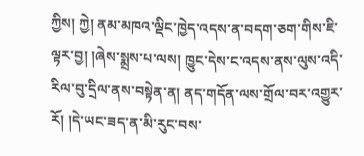ཀྱིས། ཀྱེ། ནམ་མཁའ་ལྡིང་ཁྱེད་འདས་ན་བདག་ཅག་གིས་ཇི་ལྟར་བྱ། །ཞེས་སྨྲས་པ་ལས། ཁྱུང་དེས་ང་འདས་ནས་ལུས་འདི་རིལ་བུ་དྲིལ་ནས་བསྟེན་ན། ནད་གདོན་ལས་གྲོལ་བར་འགྱུར་རོ། །དེ་ཡང་ཟད་ན་མི་རུང་བས་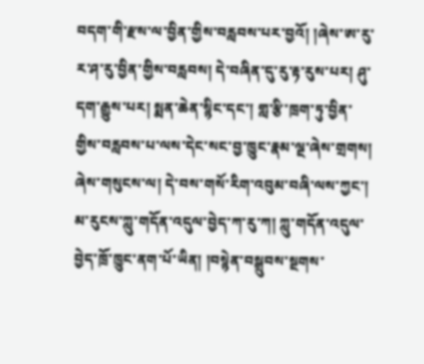བདག་གི་རྫས་ལ་བྱིན་གྱིས་བརླབས་པར་བྱའོ། །ཞེས་ཨ་རུ་ར་ཤ་རུ་བྱིན་གྱིས་བརླབས། དེ་བཞིན་དུ་རུ་རྟ་རུས་པར། ཤུ་དག་རྒྱུས་པར། སྨན་ཆེན་སྙིང་དང་། གླ་རྩི་ཁྲག་ཏུ་བྱིན་གྱིས་བརླབས་པ་ལས་དེང་སང་བྱ་ཁྱུང་རྣམ་ལྔ་ཞེས་གྲགས། ཞེས་གསུངས་ལ། དེ་བས་གསོ་རིག་འབུམ་བཞི་ལས་ཀྱང་། མ་རུངས་ཀླུ་གདོན་འདུལ་བྱེད་ཀ་རུ་ཀ། ཀླུ་གདོན་འདུལ་བྱེད་ཁྲོ་ཁྱུང་ནག་པོ་ཡིན། །བསྙེན་བསྒྲུབས་སྔགས་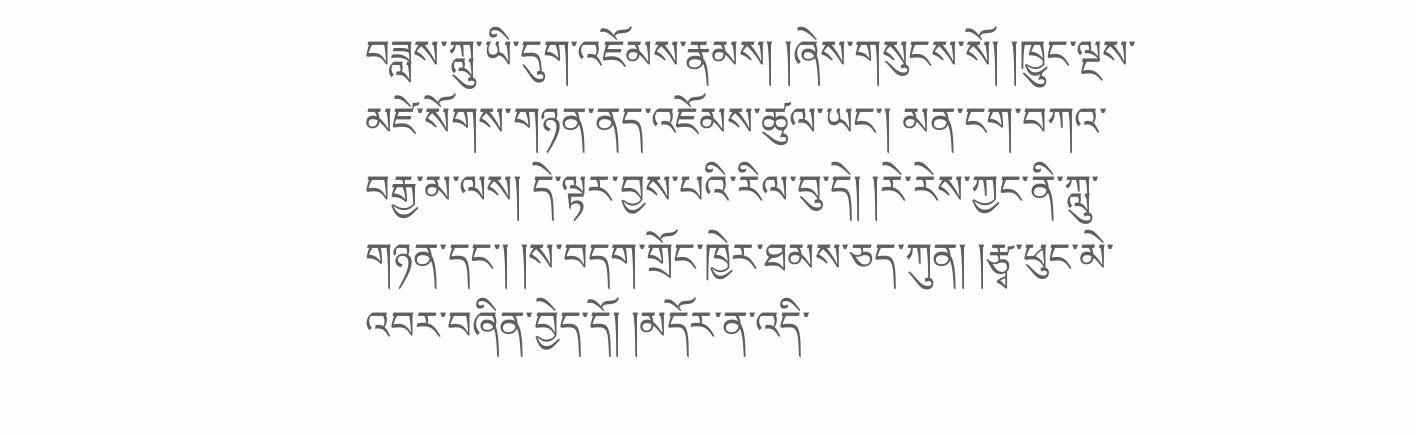བཟླས་ཀླུ་ཡི་དུག་འཇོམས་རྣམས། །ཞེས་གསུངས་སོ། །ཁྱུང་ལྔས་མཛེ་སོགས་གཉན་ནད་འཇོམས་ཚུལ་ཡང་། མན་ངག་བཀའ་བརྒྱ་མ་ལས། དེ་ལྟར་བྱས་པའི་རིལ་བུ་དེ། །རེ་རེས་ཀྱང་ནི་ཀླུ་གཉན་དང་། །ས་བདག་གྲོང་ཁྱེར་ཐམས་ཅད་ཀུན། །རྩྭ་ཕུང་མེ་འབར་བཞིན་བྱེད་དོ། །མདོར་ན་འདི་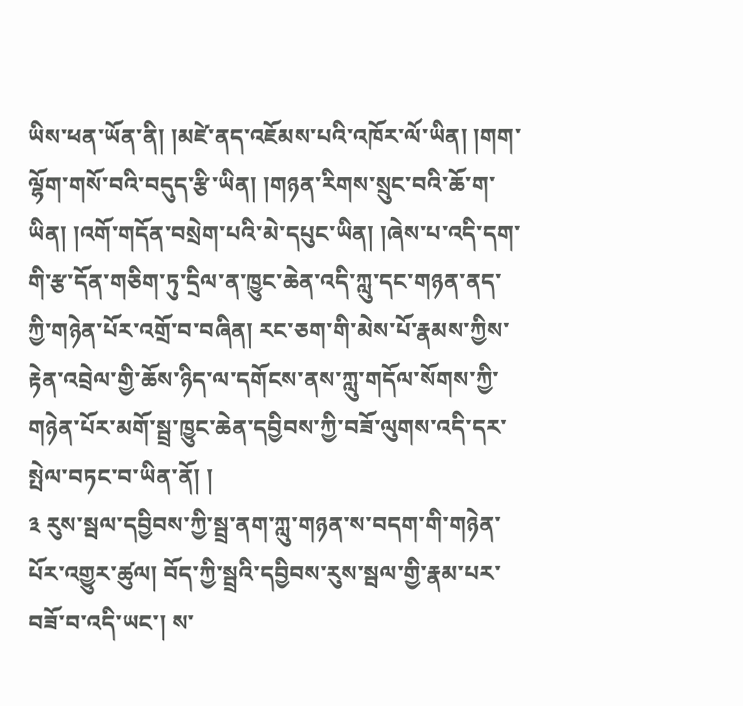ཡིས་ཕན་ཡོན་ནི། །མཛེ་ནད་འཇོམས་པའི་འཁོར་ལོ་ཡིན། །གག་ལྷོག་གསོ་བའི་བདུད་རྩི་ཡིན། །གཉན་རིགས་སྲུང་བའི་ཆོ་ག་ཡིན། །འགོ་གདོན་བསྲེག་པའི་མེ་དཔུང་ཡིན། །ཞེས་པ་འདི་དག་གི་རྩ་དོན་གཅིག་ཏུ་དྲིལ་ན་ཁྱུང་ཆེན་འདི་ཀླུ་དང་གཉན་ནད་ཀྱི་གཉེན་པོར་འགྲོ་བ་བཞིན། རང་ཅག་གི་མེས་པོ་རྣམས་ཀྱིས་རྟེན་འབྲེལ་གྱི་ཆོས་ཉིད་ལ་དགོངས་ནས་ཀླུ་གདོལ་སོགས་ཀྱི་གཉེན་པོར་མགོ་སྦྲ་ཁྱུང་ཆེན་དབྱིབས་ཀྱི་བཟོ་ལུགས་འདི་དར་སྤེལ་བཏང་བ་ཡིན་ནོ། །
༣ རུས་སྦལ་དབྱིབས་ཀྱི་སྦྲ་ནག་ཀླུ་གཉན་ས་བདག་གི་གཉེན་པོར་འགྱུར་ཚུལ། བོད་ཀྱི་སྦྲའི་དབྱིབས་རུས་སྦལ་གྱི་རྣམ་པར་བཟོ་བ་འདི་ཡང་། ས་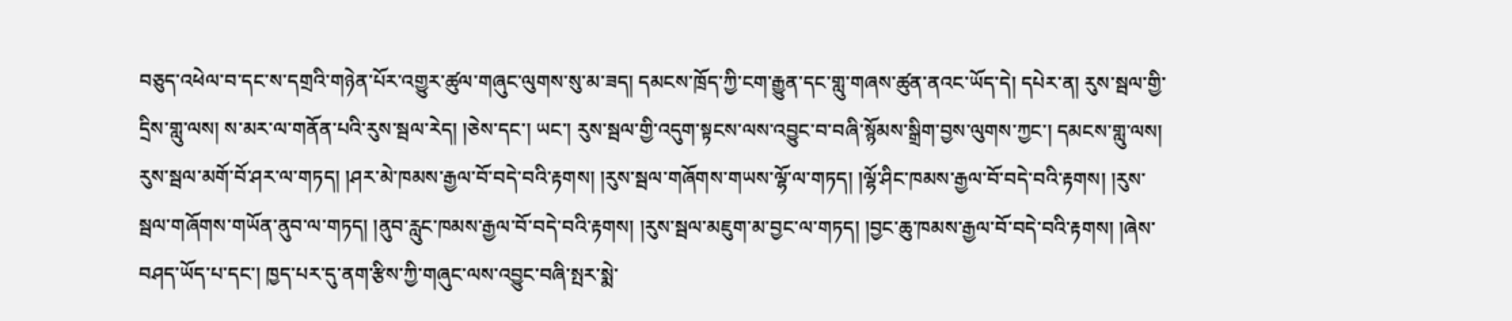བཅུད་འཕེལ་བ་དང་ས་དགྲའི་གཉེན་པོར་འགྱུར་ཚུལ་གཞུང་ལུགས་སུ་མ་ཟད། དམངས་ཁྲོད་ཀྱི་ངག་རྒྱུན་དང་གླུ་གཞས་ཚུན་ནའང་ཡོད་དེ། དཔེར་ན། རུས་སྦལ་གྱི་དྲིས་གླུ་ལས། ས་མར་ལ་གནོན་པའི་རུས་སྦལ་རེད། །ཅེས་དང་། ཡང་། རུས་སྦལ་གྱི་འདུག་སྟངས་ལས་འབྱུང་བ་བཞི་སྙོམས་སྒྲིག་བྱས་ལུགས་ཀྱང་། དམངས་གླུ་ལས། རུས་སྦལ་མགོ་བོ་ཤར་ལ་གཏད། །ཤར་མེ་ཁམས་རྒྱལ་བོ་བདེ་བའི་རྟགས། །རུས་སྦལ་གཞོགས་གཡས་ལྷོ་ལ་གཏད། །ལྷོ་ཤིང་ཁམས་རྒྱལ་བོ་བདེ་བའི་རྟགས། །རུས་སྦལ་གཞོགས་གཡོན་ནུབ་ལ་གཏད། །ནུབ་རླུང་ཁམས་རྒྱལ་བོ་བདེ་བའི་རྟགས། །རུས་སྦལ་མཇུག་མ་བྱང་ལ་གཏད། །བྱང་ཆུ་ཁམས་རྒྱལ་བོ་བདེ་བའི་རྟགས། །ཞེས་བཤད་ཡོད་པ་དང་། ཁྱད་པར་དུ་ནག་རྩིས་ཀྱི་གཞུང་ལས་འབྱུང་བཞི་སྤར་སྨེ་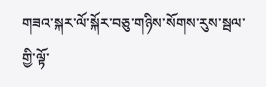གཟའ་སྐར་ལོ་སྐོར་བཅུ་གཉིས་སོགས་རུས་སྦལ་གྱི་ལྟོ་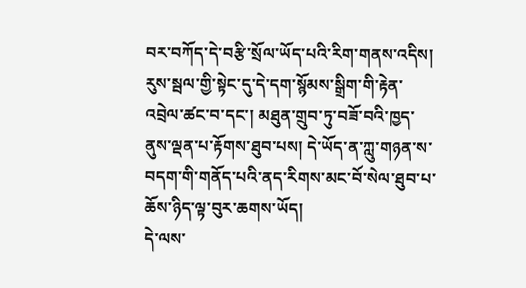བར་བཀོད་དེ་བརྩི་སྲོལ་ཡོད་པའི་རིག་གནས་འདིས། རུས་སྦལ་གྱི་སྟེང་དུ་དེ་དག་སྙོམས་སྒྲིག་གི་རྟེན་འབྲེལ་ཚང་བ་དང་། མཐུན་གྲུབ་ཏུ་བཟོ་བའི་ཁྱད་ནུས་ལྡན་པ་རྟོགས་ཐུབ་པས། དེ་ཡོད་ན་ཀླུ་གཉན་ས་བདག་གི་གནོད་པའི་ནད་རིགས་མང་བོ་སེལ་ཐུབ་པ་ཆོས་ཉིད་ལྟ་བུར་ཆགས་ཡོད།
དེ་ལས་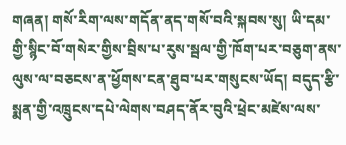གཞན། གསོ་རིག་ལས་གདོན་ནད་གསོ་བའི་སྐབས་སུ། ཡི་དམ་གྱི་སྙིང་བོ་གསེར་གྱིས་བྲིས་པ་རུས་སྦལ་གྱི་ཁོག་པར་བཅུག་ནས་ལུས་ལ་བཅངས་ན་ཕྱོགས་ངན་ཐུབ་པར་གསུངས་ཡོད། བདུད་རྩི་སྨན་གྱི་འཁྲུངས་དཔེ་ལེགས་བཤད་ནོར་བུའི་ཕྲེང་མཛེས་ལས་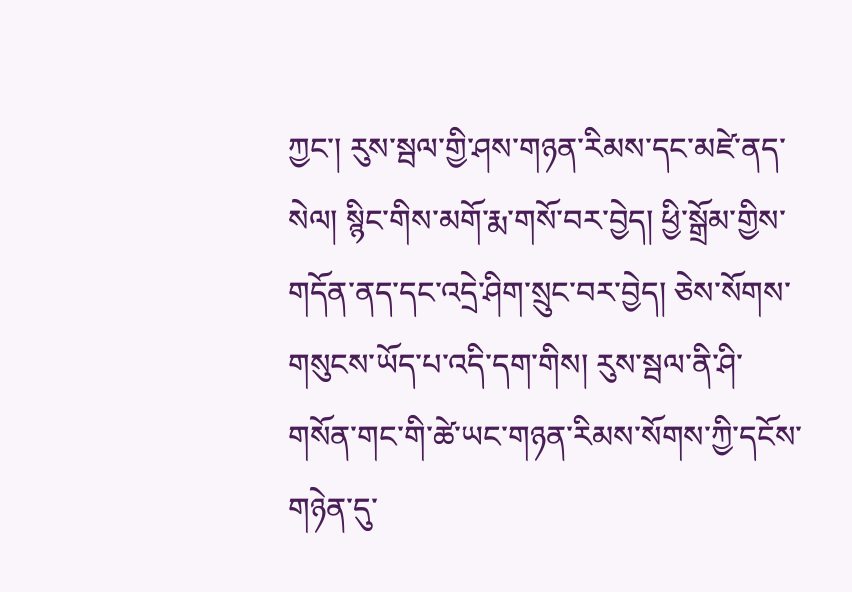ཀྱང་། རུས་སྦལ་གྱི་ཤས་གཉན་རིམས་དང་མཛེ་ནད་སེལ། སྙིང་གིས་མགོ་རྨ་གསོ་བར་བྱེད། ཕྱི་སྒྲོམ་གྱིས་གདོན་ནད་དང་འདྲེ་ཤིག་སྲུང་བར་བྱེད། ཅེས་སོགས་གསུངས་ཡོད་པ་འདི་དག་གིས། རུས་སྦལ་ནི་ཤི་གསོན་གང་གི་ཚེ་ཡང་གཉན་རིམས་སོགས་ཀྱི་དངོས་གཉེན་དུ་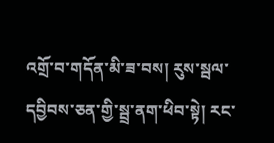འགྲོ་བ་གདོན་མི་ཟ་བས། རུས་སྦལ་དབྱིབས་ཅན་གྱི་སྦྲ་ནག་ཕིབ་སྟེ། རང་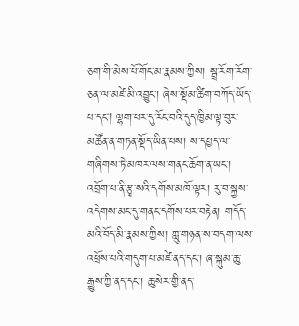ཅག་གི་མེས་པོ་གོང་མ་རྣམས་ཀྱིས། སྦྲ་རོག་རོག་ཅན་ལ་མཛེ་མི་འབྱུང་། ཞེས་སྡོམ་ཚིག་བཀོད་ཡོད་པ་དང། ལྷག་པར་དུ་རོང་བའི་དུད་ཁྱིམ་ལྟ་བུར་མཚོན་ན་གཏན་སྡོད་ཡིན་པས། ས་དཔྱད་ལ་གཞིགས་ཏེ་མཁར་ལས་གནང་ཆོག་ན་ཡང་། འབྲོག་པ་ནི་རྩྭ་སའི་དགོས་མཁོ་ལྟར། རུ་བ་སྐྱས་འདེགས་མང་དུ་གནང་དགོས་པར་བརྟེན། གདོད་མའི་བོད་མི་རྣམས་ཀྱིས། ཀླུ་གཉན་ས་བདག་ལས་འཕྲོས་པའི་གདུག་པ་མཛེ་ནད་དང་། ཞ་སྐུམ་ཆུ་རྒྱུས་ཀྱི་ནད་དང་། ཆུ་སེར་གྱི་ནད་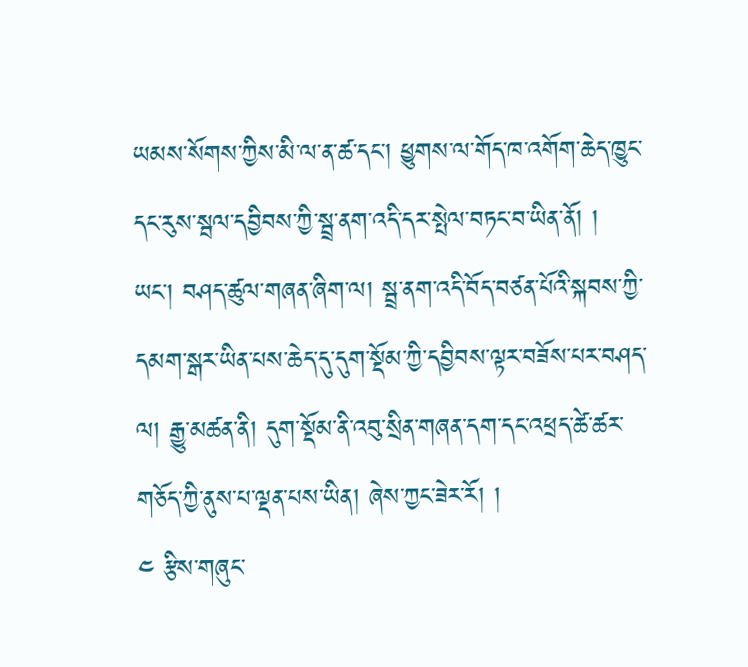ཡམས་སོགས་ཀྱིས་མི་ལ་ན་ཚ་དང་། ཕྱུགས་ལ་གོད་ཁ་འགོག་ཆེད་ཁྱུང་དང་རུས་སྦལ་དབྱིབས་ཀྱི་སྦྲ་ནག་འདི་དར་སྤེལ་བཏང་བ་ཡིན་ནོ། །
ཡང་། བཤད་ཚུལ་གཞན་ཞིག་ལ། སྦྲ་ནག་འདི་བོད་བཙན་པོའི་སྐབས་ཀྱི་དམག་སྒར་ཡིན་པས་ཆེད་དུ་དུག་སྡོམ་ཀྱི་དབྱིབས་ལྟར་བཟོས་པར་བཤད་ལ། རྒྱུ་མཚན་ནི། དུག་སྡོམ་ནི་འབུ་སྲིན་གཞན་དག་དང་འཕྲད་ཚེ་ཚར་གཅོད་ཀྱི་ནུས་པ་ལྡན་པས་ཡིན། ཞེས་ཀྱང་ཟེར་རོ། །
༤ རྩིས་གཞུང་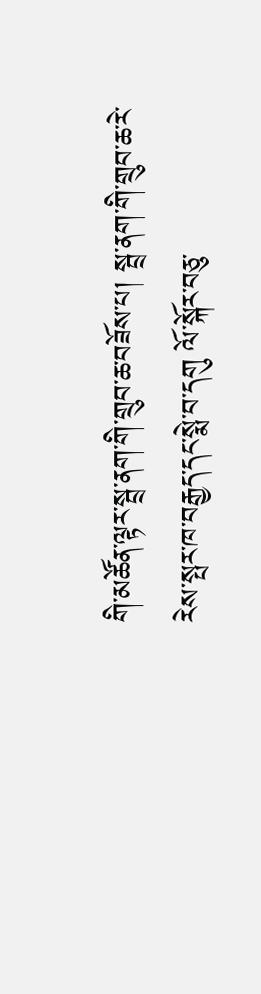གི་མཚོན་ལྟར་སྦྲ་ནག་གི་གྲུབ་ཆ་བཟོས་པ། སྦྲ་ནག་གི་གྲུབ་ཆ་རེ་རེས་སྤར་ཁ་བརྒྱད་དང་སྨེ་བ་དགུ ལོ་སྐོར་བཅུ་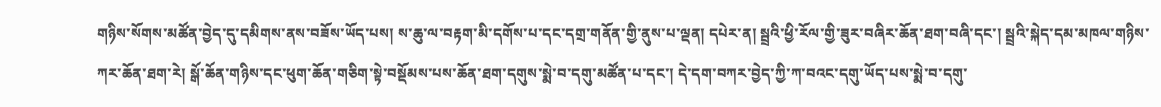གཉིས་སོགས་མཚོན་བྱེད་དུ་དམིགས་ནས་བཟོས་ཡོད་པས། ས་ཆུ་ལ་བརྟག་མི་དགོས་པ་དང་དགྲ་གནོན་གྱི་ནུས་པ་ལྡན། དཔེར་ན། སྦྲའི་ཕྱི་རོལ་གྱི་ཟུར་བཞིར་ཆོན་ཐག་བཞི་དང་། སྦྲའི་སྐེད་དམ་མཁལ་གཉིས་ཀར་ཆོན་ཐག་རེ། སྒོ་ཆོན་གཉིས་དང་ཕུག་ཆོན་གཅིག་སྟེ་བསྡོམས་པས་ཆོན་ཐག་དགུས་སྨེ་བ་དགུ་མཚོན་པ་དང་། དེ་དག་བཀར་བྱེད་ཀྱི་ཀ་བའང་དགུ་ཡོད་པས་སྨེ་བ་དགུ་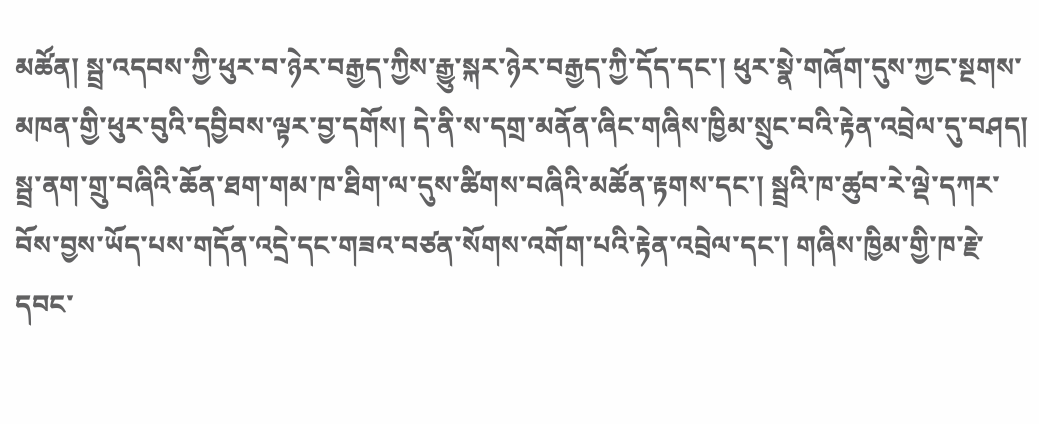མཚོན། སྦྲ་འདབས་ཀྱི་ཕུར་བ་ཉེར་བརྒྱད་ཀྱིས་རྒྱུ་སྐར་ཉེར་བརྒྱད་ཀྱི་དོད་དང་། ཕུར་སྣེ་གཞོག་དུས་ཀྱང་སྔགས་མཁན་གྱི་ཕུར་བུའི་དབྱིབས་ལྟར་བྱ་དགོས། དེ་ནི་ས་དགྲ་མནོན་ཞིང་གཞིས་ཁྱིམ་སྲུང་བའི་རྟེན་འབྲེལ་དུ་བཤད། སྦྲ་ནག་གྲུ་བཞིའི་ཆོན་ཐག་གམ་ཁ་ཐིག་ལ་དུས་ཚིགས་བཞིའི་མཚོན་རྟགས་དང་། སྦྲའི་ཁ་ཚུབ་རེ་ལྡེ་དཀར་བོས་བྱས་ཡོད་པས་གདོན་འདྲེ་དང་གཟའ་བཙན་སོགས་འགོག་པའི་རྟེན་འབྲེལ་དང་། གཞིས་ཁྱིམ་གྱི་ཁ་རྗེ་དབང་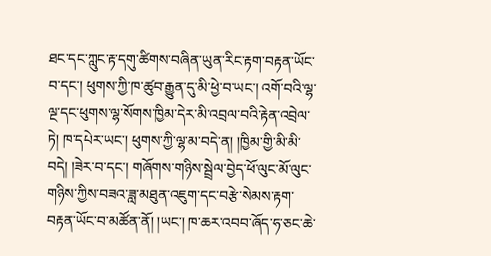ཐང་དང་ཀླུང་རྟ་དགུ་ཚིགས་བཞིན་ཡུན་རིང་རྟག་བརྟན་ཡོང་བ་དང་། ཕུགས་ཀྱི་ཁ་ཚུབ་རྒྱུན་དུ་མི་ཕྱེ་བ་ཡང་། འགོ་བའི་ལྷ་ལྔ་དང་ཕུགས་ལྷ་སོགས་ཁྱིམ་དེར་མི་འབྲལ་བའི་རྟེན་འབྲེལ་ཏེ། ཁ་དཔེར་ཡང་། ཕུགས་ཀྱི་ལྷ་མ་བདེ་ན། །ཁྱིམ་གྱི་མི་མི་བདེ། །ཟེར་བ་དང་། གཞོགས་གཉིས་སྦྲེལ་བྱེད་ཕོ་ལུང་མོ་ལུང་གཉིས་ཀྱིས་བཟའ་ཟླ་མཐུན་འཇུག་དང་བརྩེ་སེམས་རྟག་བརྟན་ཡོང་བ་མཚོན་ནོ། །ཡང་། ཁ་ཆར་འབབ་ཞོད་ཧ་ཅང་ཆེ་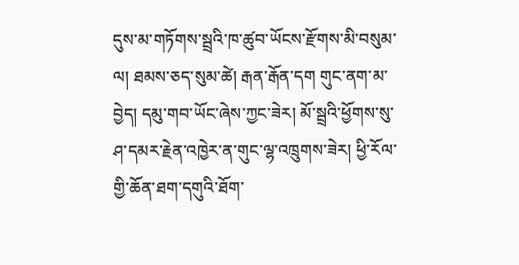དུས་མ་གཏོགས་སྦྲའི་ཁ་ཚུབ་ཡོངས་རྫོགས་མི་བསུམ་ལ། ཐམས་ཅད་སུམ་ཚེ། རྒན་རྒོན་དག གུང་ནག་མ་བྱེད། དམུ་གབ་ཡོང་ཞེས་ཀྱང་ཟེར། མོ་སྦྲའི་ཕྱོགས་སུ་ཤ་དམར་རྗེན་འཁྱེར་ན་གུང་ལྷ་འཁྲུགས་ཟེར། ཕྱི་རོལ་གྱི་ཆོན་ཐག་དགུའི་ཐོག་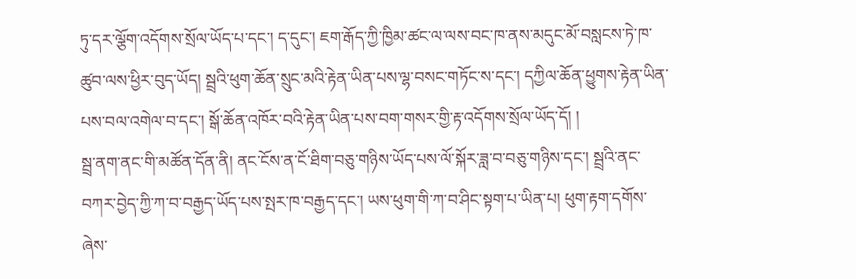ཏུ་དར་ལྕོག་འདོགས་སྲོལ་ཡོད་པ་དང་། ད་དུང་། ཇག་རྒོད་ཀྱི་ཁྱིམ་ཚང་ལ་ལས་བང་ཁ་ནས་མདུང་མོ་བསླངས་ཏེ་ཁ་ཚུབ་ལས་ཕྱིར་བུད་ཡོད། སྦྲའི་ཕུག་ཆོན་སྲུང་མའི་རྟེན་ཡིན་པས་ལྷ་བསང་གཏོང་ས་དང་། དཀྱིལ་ཆོན་ཕྱུགས་རྟེན་ཡིན་པས་བལ་འགེལ་བ་དང་། སྒོ་ཆོན་འཁོར་བའི་རྟེན་ཡིན་པས་བག་གསར་གྱི་རྟ་འདོགས་སྲོལ་ཡོད་དོ། །
སྦྲ་ནག་ནང་གི་མཚོན་དོན་ནི། ནང་ངོས་ན་ངོ་ཐིག་བཅུ་གཉིས་ཡོད་པས་ལོ་སྐོར་ཟླ་བ་བཅུ་གཉིས་དང་། སྦྲའི་ནང་བཀར་བྱེད་ཀྱི་ཀ་བ་བརྒྱད་ཡོད་པས་སྤར་ཁ་བརྒྱད་དང་། ཡས་ཕུག་གི་ཀ་བ་ཤིང་སྟག་པ་ཡིན་པ། ཕུག་རྟག་དགོས་ཞེས་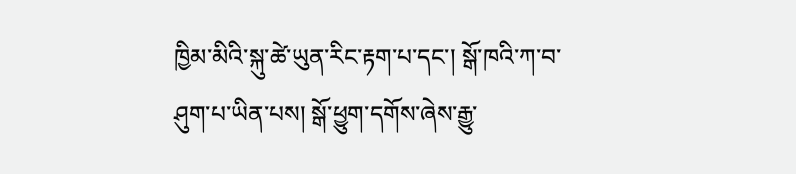ཁྱིམ་མིའི་སྐུ་ཚེ་ཡུན་རིང་རྟག་པ་དང་། སྒོ་ཁའི་ཀ་བ་ཤུག་པ་ཡིན་པས། སྒོ་ཕྱུག་དགོས་ཞེས་རྒྱུ་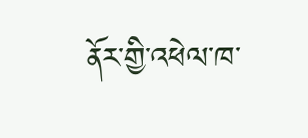ནོར་གྱི་འཕེལ་ཁ་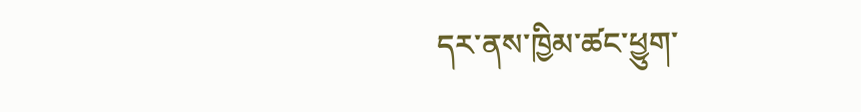དར་ནས་ཁྱིམ་ཚང་ཕྱུག་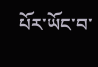པོར་ཡོང་བ་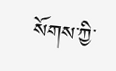སོགས་ཀྱི་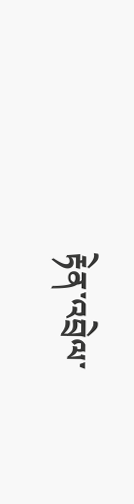རྟེན་འབྲེལ་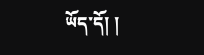ཡོད་དོ། །